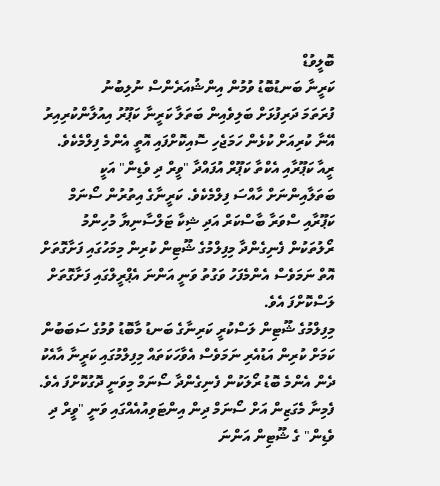ބޮލީވުޑް
ކަރީނާ ބަނޑުބޮޑު ވުމުން އިންޝުއަރެންސް ނުލިބުނު
ފުރަތަމަ ދަރިފުޅަށް ބަލިވެއިން ބަތަލާ ކަރީނާ ކަޕޫރު އިއުލާންކުރިއިރު އޭނާ ކުރިއަށް ކުޅެން ހަމަޖެހި ސޮއިކޮށްފައި އޮތީ އެންމެ ފިލްމެކެވެ.
ރީއާ ކަޕޫރާއި އެކްތާ ކަޕޫރް އުފައްދާ "ވީރް ދި ވެޑިން" އަކީ ބަތަލާއިންނަށް ހާއްސަ ފިލްމެކެވެ. ކަރީނާގެ އިތުރުން ސޯނަމް ކަޕޫރާއި ސްވަރާ ބާސްކަރް އަދި ޝިކާ ޓަލްސާނިޔާ މުހިންމު ރޯލުތަކުން ފެނިގެންދާ މިފިލްމުގެ ޝޫޓިން ކުރިން މިމަހުގައި ފަށާގޮތަށް އޮތް ނަމަވެސް އެންމެފަހު ވަގުތު ވަނީ އަންނަ އެޕްރީލްގައި ފަށާގޮތަށް ލަސްކޮށްފަ އެވެ.
މިފިލްމުގެ ޝޫޓިން ލަސްކުރީ ކަރިނާގެ ބަނޑު މާބޮޑު ވުމުގެ ސަބަބުން ކަމަށް ކުރިން އަޑުއެރި ނަމަވެސް އެވާހަކަތައް މިފިލްމުގައި ކަރީނާ އާއެކު ދެން އެންމެ ބޮޑު ރޯލަކުން ފެނިގެންދާ ސޯނަމް މިވަނީ ދޮގުކޮށްފަ އެވެ.
ފެމިނާ މެގަޒިން އަށް ސޯނަމް ދިން އިންޓަވިއުއެއްގައި ވަނީ "ވީރް ދި ވެޑިން" ގެ ޝޫޓިން އަންނަ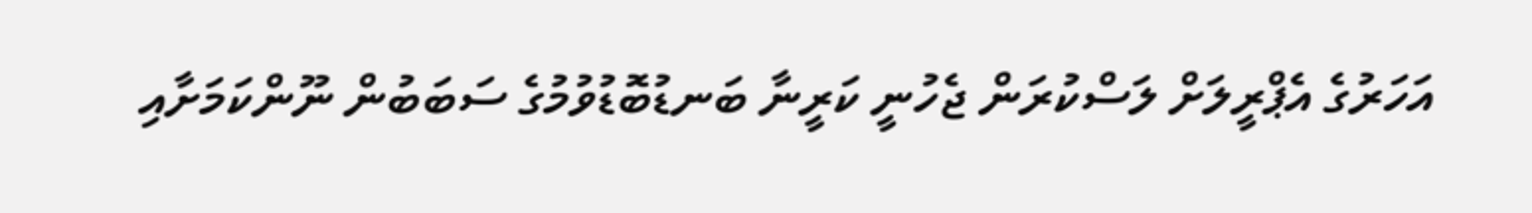އަހަރުގެ އެޕްރީލަށް ލަސްކުރަން ޖެހުނީ ކަރީނާ ބަނޑުބޮޑުވުމުގެ ސަބަބުން ނޫންކަމަށާއި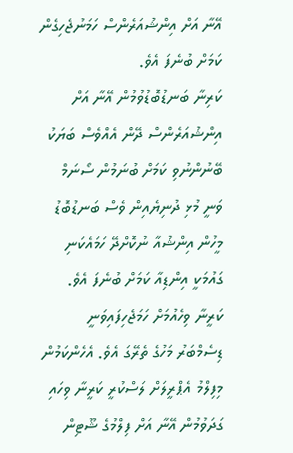އޭނާ އަށް އިންޝުއަރެންސް ހަމަނުޖެހިގެން ކަމަށް ބުނެފަ އެވެ.
ކަރިނާ ބަނޑުބޮޑުވުމުން އޭނާ އަށް އިންޝުއަރެންސް ދޭން އެއްވެސް ބަޔަކު ބޭނުންނުވި ކަމަށް ބުނަމުން ސޯނަމް ވަނީ މުޅި ދުނިޔެއިން ވެސް ބަނޑުބޮޑު މީހުން އިންޝުއާ ނުކޮށްދޭ ހަމައެކަނި ގައުމަކީ އިންޑިއާ ކަމަށް ބުނެފަ އެވެ.
ކަރީނާ ވިހެއުމަށް ހަމަޖެހިފައިވަނީ ޑިސެމްބަރު މަހުގެ ތެރޭގަ އެވެ. އެހެންކަމުން މިފިލްމު އެޕްރީލަށް ލަސްކުރީ ކަރީނާ ވިހައި ގަދަވުމުން އޭނާ އަށް ފިލްމުގެ ޝޫޓިން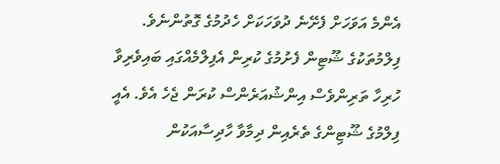އެންމެ އަވަހަށް ފެށޭނެ ދުވަހަކަށް ހެދުމުގެ ގޮތުންނެވެ.
ފިލްމުތަކުގެ ޝޫޓިން ފެށުމުގެ ކުރިން އެފިލްމެއްގައި ބައިވެރިވާ ހުރިހާ ތަރިންވެސް އިންޝުއަރެންސް ކުރަން ޖެހެ އެވެ. އެއީ ފިލްމުގެ ޝޫޓިންގެ ތެރެއިން ދިމާވާ ހާދިސާއަކުން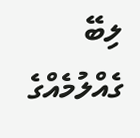ލިބޭ ގެއްލުމެއްގެ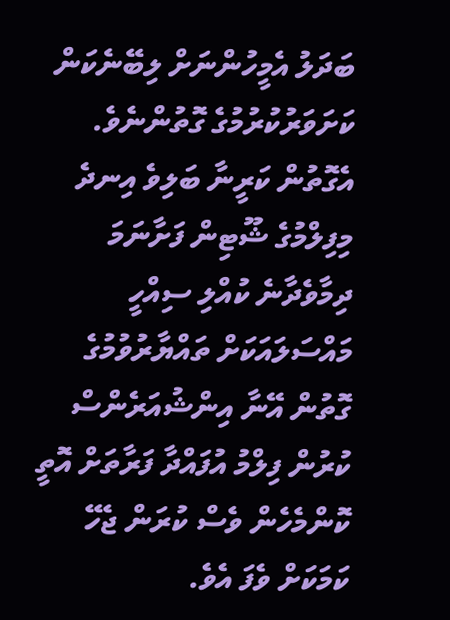ބަދަލު އެމީހުންނަށް ލިބޭނެކަން ކަށަވަރުކުރުމުގެ ގޮތުންނެވެ. އެގޮތުން ކަރީނާ ބަލިވެ އިނދެ މިފިލްމުގެ ޝޫޓިން ފަށާނަމަ ދިމާވެދާނެ ކުއްލި ސިއްހީ މައްސަލައަކަށް ތައްޔާރުވުމުގެ ގޮތުން އޭނާ އިންޝުއަރެންސް ކުރުން ފިލްމު އުފައްދާ ފަރާތަށް އޮތީ ކޮންމެހެން ވެސް ކުރަން ޖެހޭ ކަމަކަށް ވެފަ އެވެ.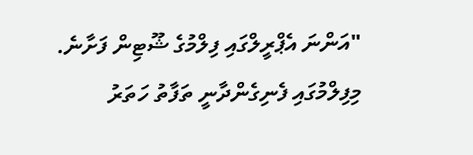"އަންނަ އެޕްރީލްގައި ފިލްމުގެ ޝޫޓިން ފަށާނެ. މިފިލްމުގައި ފެނިގެންދާނީ ތަފާތު ހަތަރު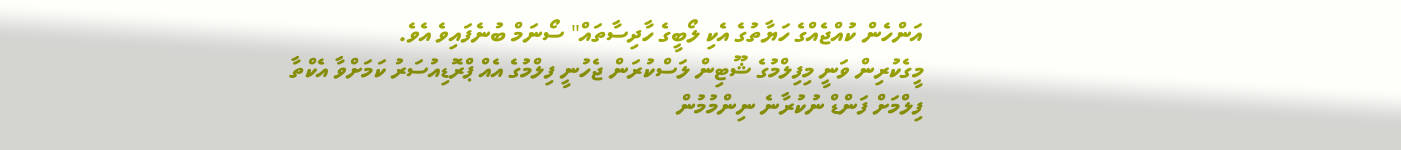އަންހެން ކުއްޖެއްގެ ހަޔާތުގެ އެކި ލޯބީގެ ހާދިސާތައް" ސޯނަމް ބުނެފައިވެ އެވެ.
މީގެކުރިން ވަނީ މިފިލްމުގެ ޝޫޓިން ލަސްކުރަން ޖެހުނީ ފިލްމުގެ އެއް ޕްރޮޑިއުސަރު ކަމަށްވާ އެކްތާ ފިލްމަށް ފަންޑް ނުކުރާނެ ނިންމުމުން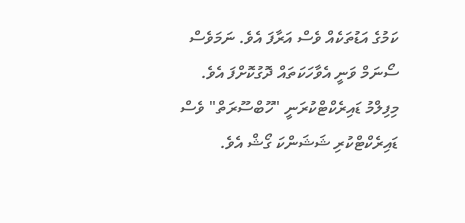ކަމުގެ އަޑުތަކެއް ވެސް އަރާފަ އެވެ. ނަމަވެސް ސޯނަމް ވަނީ އެވާހަކަތައް ދޮގުކޮށްފަ އެވެ.
މިފިލްމު ޑައިރެކްޓްކުރަނީ "ހޫބްސޫރަތް" ވެސް ޑައިރެކްޓްކުރި ޝަޝަންކަ ގޯޝް އެވެ.